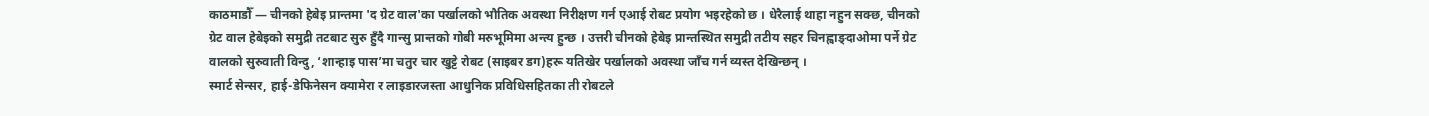काठमाडौँ — चीनको हेबेइ प्रान्तमा 'द ग्रेट वाल'का पर्खालको भौतिक अवस्था निरीक्षण गर्न एआई रोबट प्रयोग भइरहेको छ । धेरैलाई थाहा नहुन सक्छ, चीनको ग्रेट वाल हेबेइको समुद्री तटबाट सुरु हुँदै गान्सु प्रान्तको गोबी मरुभूमिमा अन्त्य हुन्छ । उत्तरी चीनको हेबेइ प्रान्तस्थित समुद्री तटीय सहर चिनह्वाङ्दाओमा पर्ने ग्रेट वालको सुरुवाती विन्दु, ‘शान्हाइ पास’मा चतुर चार खुट्टे रोबट (साइबर डग)हरू यतिखेर पर्खालको अवस्था जाँच गर्न व्यस्त देखिन्छन् ।
स्मार्ट सेन्सर, हाई-डेफिनेसन क्यामेरा र लाइडारजस्ता आधुनिक प्रविधिसहितका ती रोबटले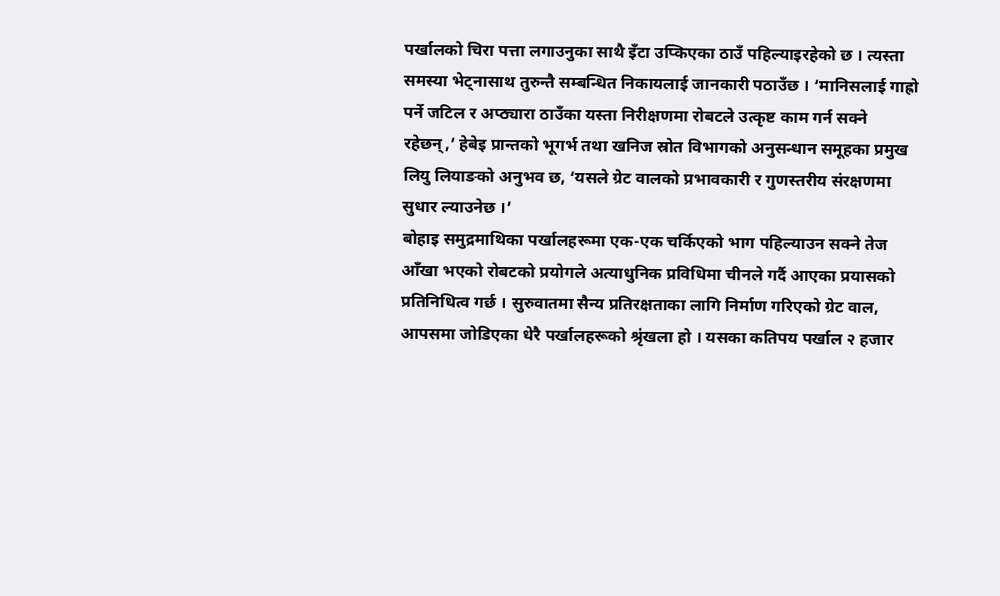पर्खालको चिरा पत्ता लगाउनुका साथै इँटा उप्किएका ठाउँ पहिल्याइरहेको छ । त्यस्ता समस्या भेट्नासाथ तुरुन्तै सम्बन्धित निकायलाई जानकारी पठाउँछ । ‘मानिसलाई गाह्रो पर्ने जटिल र अप्ठ्यारा ठाउँका यस्ता निरीक्षणमा रोबटले उत्कृष्ट काम गर्न सक्ने रहेछन्,’ हेबेइ प्रान्तको भूगर्भ तथा खनिज स्रोत विभागको अनुसन्धान समूहका प्रमुख लियु लियाङको अनुभव छ, ‘यसले ग्रेट वालको प्रभावकारी र गुणस्तरीय संरक्षणमा सुधार ल्याउनेछ ।’
बोहाइ समुद्रमाथिका पर्खालहरूमा एक-एक चर्किएको भाग पहिल्याउन सक्ने तेज आँखा भएको रोबटको प्रयोगले अत्याधुनिक प्रविधिमा चीनले गर्दै आएका प्रयासको प्रतिनिधित्व गर्छ । सुरुवातमा सैन्य प्रतिरक्षताका लागि निर्माण गरिएको ग्रेट वाल, आपसमा जोडिएका धेरै पर्खालहरूको श्रृंखला हो । यसका कतिपय पर्खाल २ हजार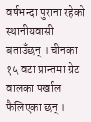वर्षभन्दा पुराना रहेको स्थानीयवासी बताउँछन् । चीनका १५ वटा प्रान्तमा ग्रेट वालका पर्खाल फैलिएका छन् ।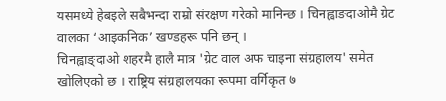यसमध्ये हेबइले सबैभन्दा राम्रो संरक्षण गरेको मानिन्छ । चिनह्वाङदाओमै ग्रेट वालका ‘आइकनिक’ खण्डहरू पनि छन् ।
चिनह्वाङ्दाओ शहरमै हालै मात्र 'ग्रेट वाल अफ चाइना संग्रहालय' समेत खोलिएको छ । राष्ट्रिय संग्रहालयका रूपमा वर्गिकृत ७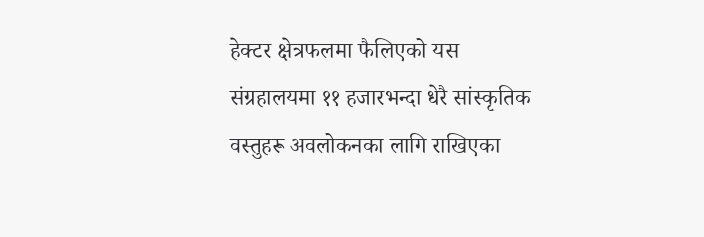हेक्टर क्षेत्रफलमा फैलिएको यस संग्रहालयमा ११ हजारभन्दा धेरै सांस्कृतिक वस्तुहरू अवलोकनका लागि राखिएका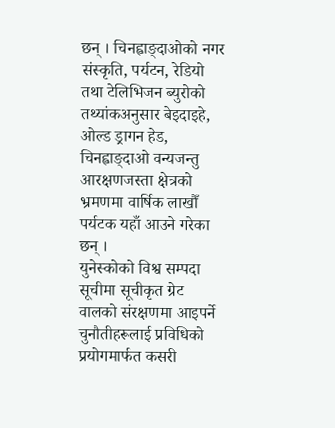छन् । चिनह्वाङ्दाओको नगर संस्कृति, पर्यटन, रेडियो तथा टेलिभिजन ब्युरोको तथ्यांकअनुसार बेइदाइहे, ओल्ड ड्रागन हेड, चिनह्वाङ्दाओ वन्यजन्तु आरक्षणजस्ता क्षेत्रको भ्रमणमा वार्षिक लाखौँ पर्यटक यहाँ आउने गरेका छन् ।
युनेस्कोको विश्व सम्पदा सूचीमा सूचीकृत ग्रेट वालको संरक्षणमा आइपर्ने चुनौतीहरूलाई प्रविधिको प्रयोगमार्फत कसरी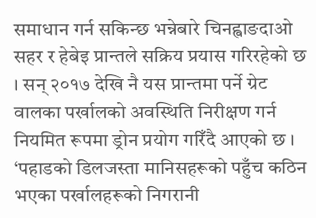समाधान गर्न सकिन्छ भन्नेबारे चिनह्वाङदाओ सहर र हेबेइ प्रान्तले सक्रिय प्रयास गरिरहेको छ । सन् २०१७ देखि नै यस प्रान्तमा पर्ने ग्रेट वालका पर्खालको अवस्थिति निरीक्षण गर्न नियमित रूपमा ड्रोन प्रयोग गरिँदै आएको छ । ‘पहाडको डिलजस्ता मानिसहरूको पहुँच कठिन भएका पर्खालहरूको निगरानी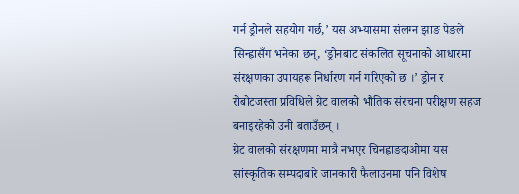गर्न ड्रोनले सहयोग गर्छ,’ यस अभ्यासमा संलग्न झाङ पेङले सिन्ह्वासँग भनेका छन्, ‘ड्रोनबाट संकलित सूचनाको आधारमा संरक्षणका उपायहरू निर्धारण गर्न गरिएको छ ।’ ड्रोन र रोबोटजस्ता प्रविधिले ग्रेट वालको भौतिक संरचना परीक्षण सहज बनाइरहेको उनी बताउँछन् ।
ग्रेट वालको संरक्षणमा मात्रै नभएर चिनह्वाङदाओमा यस सांस्कृतिक सम्पदाबारे जानकारी फैलाउनमा पनि विशेष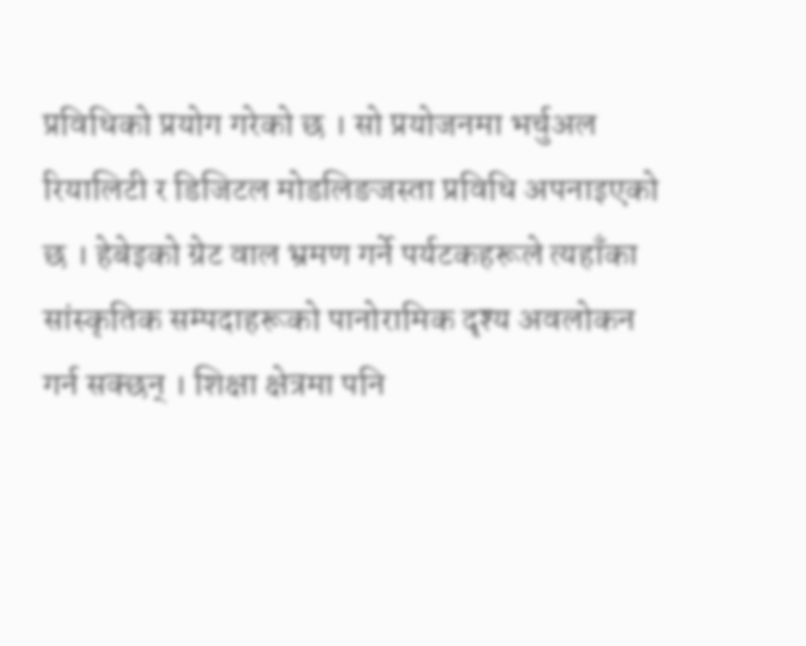प्रविधिको प्रयोग गरेको छ । सो प्रयोजनमा भर्चुअल रियालिटी र डिजिटल मोडलिङजस्ता प्रविधि अपनाइएको छ । हेबेइको ग्रेट वाल भ्रमण गर्ने पर्यटकहरूले त्यहाँका सांस्कृतिक सम्पदाहरूको पानोरामिक दृश्य अवलोकन गर्न सक्छन् । शिक्षा क्षेत्रमा पनि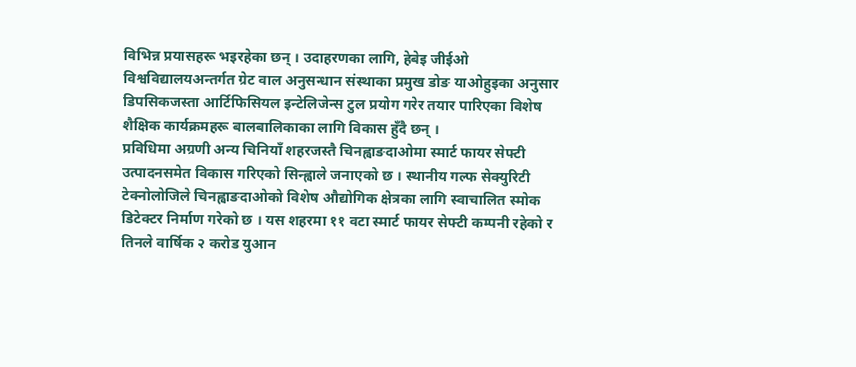विभिन्न प्रयासहरू भइरहेका छन् । उदाहरणका लागि, हेबेइ जीईओ विश्वविद्यालयअन्तर्गत ग्रेट वाल अनुसन्धान संस्थाका प्रमुख डोङ याओहुइका अनुसार डिपसिकजस्ता आर्टिफिसियल इन्टेलिजेन्स टुल प्रयोग गरेर तयार पारिएका विशेष शैक्षिक कार्यक्रमहरू बालबालिकाका लागि विकास हुँदै छन् ।
प्रविधिमा अग्रणी अन्य चिनियाँ शहरजस्तै चिनह्वाङदाओमा स्मार्ट फायर सेफ्टी उत्पादनसमेत विकास गरिएको सिन्ह्वाले जनाएको छ । स्थानीय गल्फ सेक्युरिटी टेक्नोलोजिले चिनह्वाङदाओको विशेष औद्योगिक क्षेत्रका लागि स्वाचालित स्मोक डिटेक्टर निर्माण गरेको छ । यस शहरमा ११ वटा स्मार्ट फायर सेफ्टी कम्पनी रहेको र तिनले वार्षिक २ करोड युआन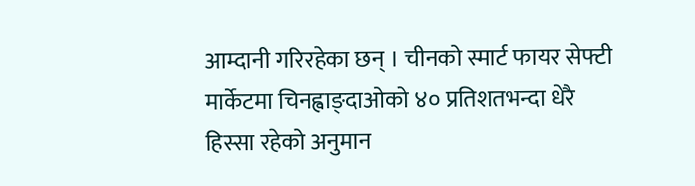आम्दानी गरिरहेका छन् । चीनको स्मार्ट फायर सेफ्टी मार्केटमा चिनह्वाङ्दाओको ४० प्रतिशतभन्दा धेरै हिस्सा रहेको अनुमान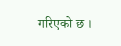गरिएको छ ।